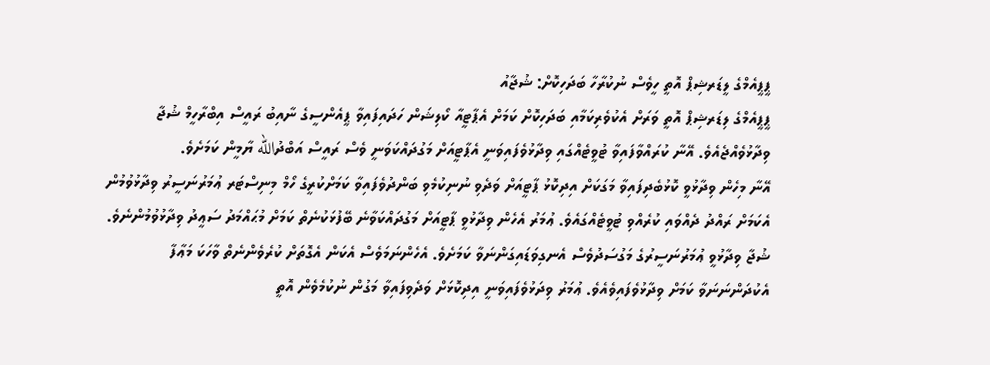ޕީޕީއެމްގެ ލީޑަރޝިޕް އޮތީ ހީވެސް ނުކުރާހާ ބަދަހިކޮށް: ޝުޖާއު
ޕީޕީއެމްގެ ލިޑަރޝިޕް އޮތީ ވަރަށް އެކުވެރިކަމާއި ބަދަހިކޮށް ކަމަށް އެޕާޓީއާ ކޯލިޝަން ހަދައިފައިވާ ޕީއެންސީގެ ނާއިބު ރައީސް އިބްރާހީމް ޝުޖާ ވިދާޅުވެއްޖެއެވެ. އޭނާ ކުރައްވާފައިވާ ޓުވީޓެއްގައި ވިދާޅުވެފައިވަނީ އެޕާޓީއަށް މަގުދައްކަވަނީ ވެސް ރައީސް އަބްދުالله ޔާމީން ކަމަށެވެ.
އޭނާ މިހެން ވިދާޅުވީ ކޮޅުބެދިފައިވާ މަގަކަށް އިދިކޮޅު ޕާޓީއަށް ވަދެވި ނުނިކުމެވި ބަންދުވެފައިވާ ކަމަށްކުރީގެ ހޯމް މިނިސްޓަރ ޢުމަރުނަސީރު ވިދާޅުވުމުން އެކަމަށް ރައްދު ދެއްވައި ކުރެއްވި ޓުވީޓެއްގައެވެ. ޢުމަރު އެހެން ވިދާޅުވީ ޕާޓީއަށް މަގުދައްކަވާނެ ބޭފުޅަކުނެތް ކަމަށް މުޙައްމަދު ސަޢީދު ވިދާޅުވުމުންނެވެ.
ޝުޖާ ވިދާޅުވީ ޢުމަރުނަސީރުގެ މަގުސަދުވެސް އެނގިވަޑައިގަންނަވާ ކަމަށެވެ. އެހެންނަމަވެސް އެކަން އެގޮތަށް ކުރެވެންނެތް ވާހަކަ މަޢާފާ އެކުދަންނަނަވާ ކަމަށް ވިދާޅުވެފައިވެއެވެ. ޢުމަރު ވިދަޅުވެފައިވަނީ އިދިކޮޅަށް ވަދެވިފައިވާ މަގުން ނުކުމެވެން އޮތީ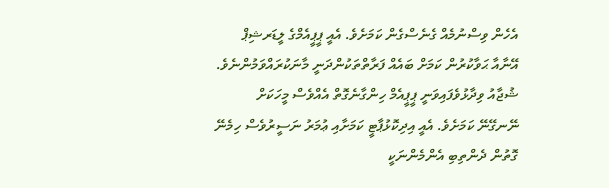އެހެން ވިސްނުމެއް ގެނެސްގެން ކަމަށެވެ. އެއީ ޕީޕީއެމްގެ ލީޑަރޝިޕް އޭނާއާ ޙަވާކުރުން ކަމަށް ބައެއް ފަރާތްތަކުންދަނީ މާނަކުރައްވަމުންނެވެ.
ޝުޖާއު ވިދާޅުވެފައިވަނީ ޕީޕީއެމް ހިންގާނެގޮތް އެއްވެސް މީހަކަށް ނޭނގޭނޭ ކަމަށެވެ. އެއީ އިދިކޮޅުޕާޓީ ކަމަށާއި ޢުމަރު ނަސީރުވެސް ހިމެނޭ ގޮތުން ދެންތިބި އެންމެންނަކީ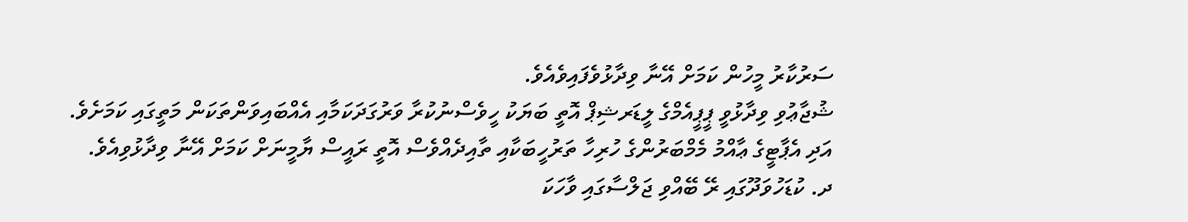ސަރުކާރު މީހުން ކަމަށް އޭނާ ވިދާޅުވެފައިވެއެވެ.
ޝުޖާޢުވި ވިދާޅުވީ ޕީޕީއެމްގެ ލީޑަރޝިޕް އޮތީ ބަޔަކު ހީވެސްނުކުރާ ވަރުގަދަކަމާއި އެއްބައިވަންތަކަން މަތީގައި ކަމަށެވެ. އަދި އެޕާޓީގެ ޢާއްމު މެމްބަރުންގެ ހުރިހާ ތަރުހީބަކާއި ތާއިދެއްވެސް އޮތީ ރައީސް ޔާމީނަށް ކަމަށް އޭނާ ވިދާޅުވިއެވެ.
ދ. ކުޑަހުވަދޫގައި ރޭ ބޭއްވި ޖަލްސާގައި ވާހަކަ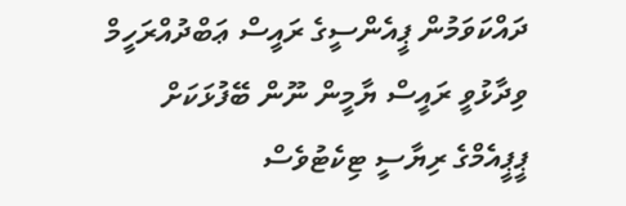ދައްކަވަމުން ޕީއެންސީގެ ރައީސް ޢަބްދުއްރަހީމް ވިދާޅުވީ ރައީސް ޔާމީން ނޫން ބޭފުޅަކަށް ޕީޕީއެމްގެ ރިޔާސީ ޓިކެޓުވެސް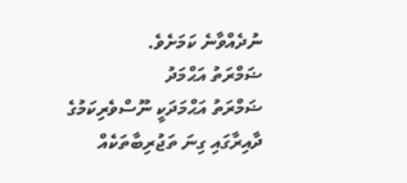ނުދެއްވާނެ ކަމަށެވެ.
ޟަމްރަތު އަޙްމަދު
ޟަމްރަތު އަޙްމަދަކީ ނޫސްވެރިކަމުގެ ދާއިރާގައި ގިނަ ތަޖުރިބާތަކެއް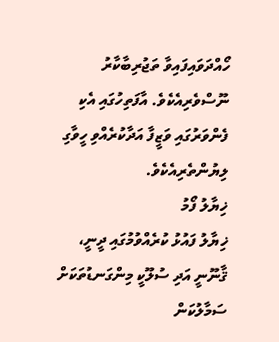ހޯއްދަވައިފައިވާ ތަޖުރިބާކާރު ނޫސްވެރިއެކެވެ. އާފަތިހުގައި އެކި ފެންވަރުގައި ވަޒީފާ އަދާކުރެއްވި ހީވާގި ލިޔުންތެރިއެކެވެ.
ޚިޔާލު ފޯމު
ޚިޔާލު ފައުޅު ކުރެއްވުމުގައި ދީނީ، ޤާނޫނީ އަދި ސުލޫކީ މިންގަނޑުތަކަށް ސަމާލުކަން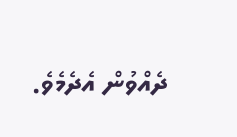ދެއްވުން އެދެމެވެ.